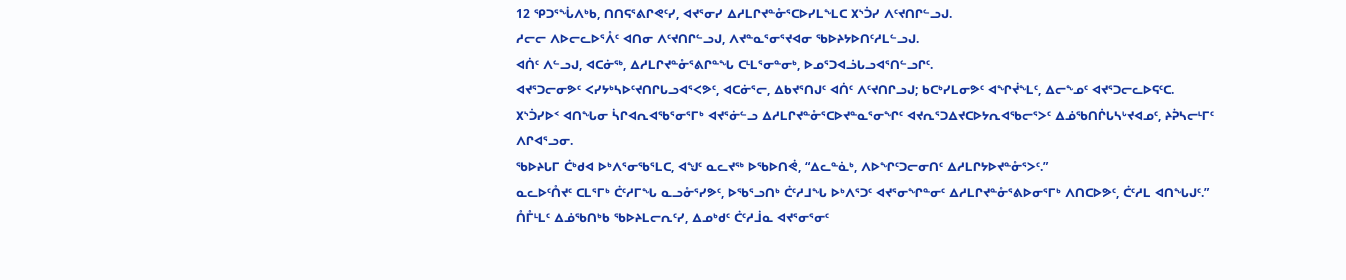12 ᕿᑐᕐᖔᐱᒃᑲ, ᑎᑎᕋᕐᕕᒋᕙᑦᓯ, ᐊᔪᕐᓂᓯ ᐃᓱᒪᒋᔪᓐᓁᕐᑕᐅᓯᒪᖕᒪᑕ ᙭ᔅᑑᓯ ᐱᑦᔪᑎᒋᓪᓗᒍ.
ᓱᓕᓕ ᐱᐅᓕᓚᐅᕐᐰᑦ ᐊᑎᓂ ᐱᑦᔪᑎᒋᓪᓗᒍ, ᐱᔪᓐᓇᕐᓂᕐᔪᐊᓂ ᖃᐅᔨᔭᐅᑎᑦᓱᒪᓪᓗᒍ.
ᐊᑏᑦ ᐱᓪᓗᒍ, ᐊᑕᓃᖅ, ᐃᓱᒪᒋᔪᓐᓁᕐᕕᒋᓐᖓ ᑕᒻᒪᕐᓂᓐᓂᒃ, ᐅᓄᕐᑐᐊᓘᒐᓗᐊᕐᑎᓪᓗᒋᑦ.
ᐊᔪᕐᑐᓕᓂᕗᑦ ᐸᓯᔭᒃᓴᐅᑦᔪᑎᒋᒐᓗᐊᕐᐸᕗᑦ, ᐊᑕᓃᕐᓕ, ᐃᑲᔪᕐᑎᒍᑦ ᐊᑏᑦ ᐱᑦᔪᑎᒋᓗᒍ; ᑲᑕᒃᓯᒪᓂᕗᑦ ᐊᖏᔫᖕᒪᑦ, ᐃᓕᖕᓄᑦ ᐊᔪᕐᑐᓕᓚᐅᕋᑦᑕ.
᙭ᔅᑑᓯᐅᑉ ᐊᑎᖓᓂ ᓵᒋᐊᕆᐊᖃᕐᓂᕐᒥᒃ ᐊᔪᕐᓃᓪᓗ ᐃᓱᒪᒋᔪᓐᓁᕐᑕᐅᔪᓐᓇᕐᓂᖏᑦ ᐊᔪᕆᕐᑐᐃᔪᑕᐅᔭᕆᐊᖃᓕᕐᐳᑦ ᐃᓅᖃᑎᒌᒐᓴᒡᔪᐊᓄᑦ, ᔨᕉᓴᓕᒻᒥᑦ ᐱᒋᐊᕐᓗᓂ.
ᖃᐅᔨᒐᒥ ᑖᒃᑯᐊ ᐅᒃᐱᕐᓂᖃᕐᒪᑕ, ᐊᖑᑦ ᓇᓚᔪᖅ ᐅᖃᐅᑎᕚ, “ᐃᓚᓐᓈᒃ, ᐱᐅᖏᑦᑐᓕᓂᑎᑦ ᐃᓱᒪᒋᔭᐅᔪᓐᓁᕐᐳᑦ.”
ᓇᓚᐅᑦᑍᔪᑦ ᑕᒪᕐᒥᒃ ᑖᑦᓱᒥᖓ ᓇᓗᓁᕐᓯᕗᑦ, ᐅᖃᕐᓗᑎᒃ ᑖᑦᓱᒧᖓ ᐅᒃᐱᕐᑐᑦ ᐊᔪᕐᓂᖏᓐᓂᑦ ᐃᓱᒪᒋᔪᓐᓁᕐᕕᐅᓂᕐᒥᒃ ᐱᑎᑕᐅᕗᑦ, ᑖᑦᓱᒪ ᐊᑎᖓᒍᑦ.”
ᑍᒤᒻᒪᑦ ᐃᓅᖃᑎᒃᑲ ᖃᐅᔨᒪᓕᕆᑦᓯ, ᐃᓄᒃᑯᑦ ᑖᑦᓱᒨᓇ ᐊᔪᕐᓂᕐᓂᑦ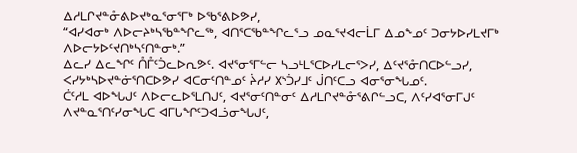ᐃᓱᒪᒋᔪᓐᓁᕕᐅᔪᒃᓇᕐᓂᕐᒥᒃ ᐅᖃᕐᕕᐅᕗᓯ,
“ᐊᓯᐊᓂᒃ ᐱᐅᓕᔨᒃᓴᖃᓐᖏᓚᖅ, ᐊᑎᕐᑕᖃᓐᖏᓚᕐᓗ ᓄᓇᕐᔪᐊᓕᒫᒥ ᐃᓄᖕᓄᑦ ᑐᓂᔭᐅᓯᒪᔪᒥᒃ ᐱᐅᓕᔭᐅᑦᔪᑎᒃᓴᑦᑎᓐᓂᒃ.”
ᐃᓚᓯ ᐃᓚᖏᑦ ᑍᒤᑦᑑᓚᐅᕆᕗᑦ. ᐊᔪᕐᓂᕐᒥᓪᓕ ᓴᓗᒻᒪᕐᑕᐅᓯᒪᓕᕐᐳᓯ, ᐃᑦᔪᕐᓁᑎᑕᐅᓪᓗᓯ, ᐸᓯᔭᒃᓴᐅᔪᓐᓃᕐᑎᑕᐅᕗᓯ ᐊᑕᓂᑦᑎᓐᓄᑦ ᔩᓱᓯ ᙭ᔅᑑᓯᒧᑦ ᒎᑎᑦᑕᓗ ᐊᓂᕐᓂᖓᓄᑦ.
ᑖᑦᓱᒪ ᐊᐅᖓᒍᑦ ᐱᐅᓕᓚᐅᕐᒪᑎᒍᑦ, ᐊᔪᕐᓂᑦᑎᓐᓂᑦ ᐃᓱᒪᒋᔪᓐᓁᕐᕕᒋᓪᓗᑕ, ᐱᑦᓯᐊᕐᓂᒥᒍᑦ ᐱᔪᓐᓇᕐᑎᑦᓯᓂᖓᑕ ᐊᒥᒐᖏᑦᑐᐊᓘᓂᖓᒍᑦ,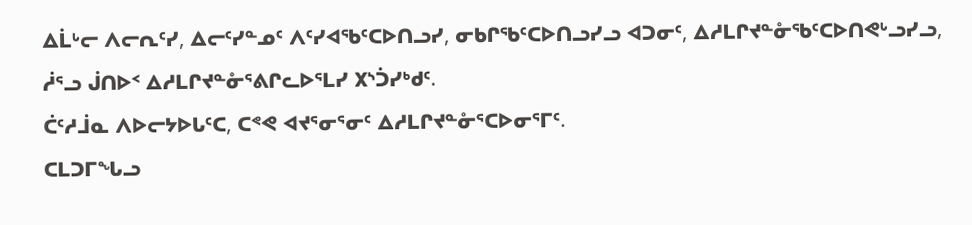ᐃᒫᒡᓕ ᐱᓕᕆᑦᓯ, ᐃᓕᑦᓯᓐᓄᑦ ᐱᑦᓯᐊᖃᑦᑕᐅᑎᓗᓯ, ᓂᑲᒋᖃᑦᑕᐅᑎᓗᓯᓗ ᐊᑐᓂᑦ, ᐃᓱᒪᒋᔪᓐᓁᖃᑦᑕᐅᑎᕙᒡᓗᓯᓗ, ᓲᕐᓗ ᒎᑎᐅᑉ ᐃᓱᒪᒋᔪᓐᓁᕐᕕᒋᓚᐅᕐᒪᓯ ᙭ᔅᑑᓯᒃᑯᑦ.
ᑖᑦᓱᒨᓇ ᐱᐅᓕᔭᐅᒐᑦᑕ, ᑕᕝᕙ ᐊᔪᕐᓂᕐᓂᑦ ᐃᓱᒪᒋᔪᓐᓁᕐᑕᐅᓂᕐᒥᑦ.
ᑕᒪᑐᒥᖓᓗ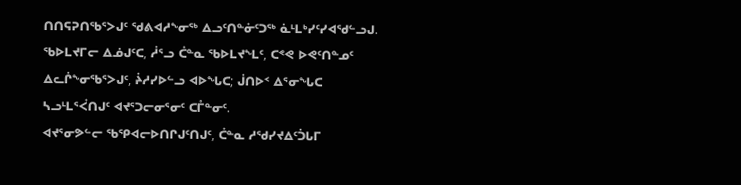ᑎᑎᕋᕈᑎᖃᕐᐳᒍᑦ ᖁᕕᐊᓱᖕᓂᖅ ᐃᓗᑦᑎᓐᓃᑦᑐᖅ ᓈᒻᒪᒃᓯᑦᓯᐊᖁᓪᓗᒍ.
ᖃᐅᒪᔪᒥᓕ ᐃᓅᒍᑦᑕ, ᓲᕐᓗ ᑖᓐᓇ ᖃᐅᒪᔪᖕᒪᑦ, ᑕᕝᕙ ᐅᕙᑦᑎᓐᓄᑦ ᐃᓚᒌᖕᓂᖃᕐᐳᒍᑦ, ᔩᓱᓯᐅᓪᓗ ᐊᐅᖓᑕ; ᒎᑎᐅᑉ ᐃᕐᓂᖓᑕ ᓴᓗᒻᒪᕐᐹᑎᒍᑦ ᐊᔪᕐᑐᓕᓂᕐᓂᑦ ᑕᒤᓐᓂᑦ.
ᐊᔪᕐᓂᕗᓪᓕ ᖃᕿᐊᓕᐅᑎᒋᒍᑦᑎᒍᑦ, ᑖᓐᓇ ᓱᖁᓯᔪᐃᑦᑑᒐᒥ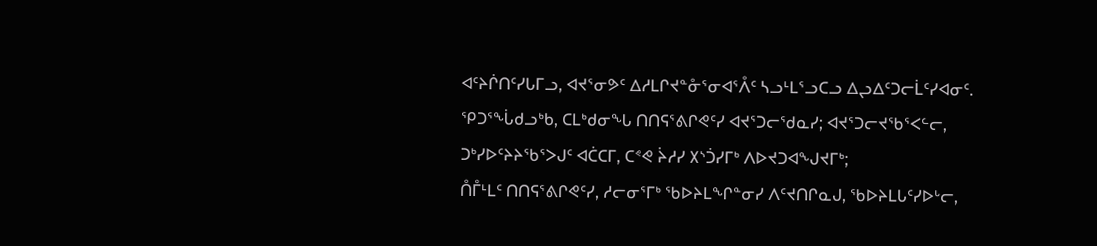ᐊᑦᔨᒌᑎᑦᓯᒐᒥᓗ, ᐊᔪᕐᓂᕗᑦ ᐃᓱᒪᒋᔪᓐᓁᕐᓂᐊᕐᐰᑦ ᓴᓗᒻᒪᕐᓗᑕᓗ ᐃᖢᐃᑦᑐᓕᒫᑦᓯᐊᓂᑦ.
ᕿᑐᕐᖔᑯᓗᒃᑲ, ᑕᒪᒃᑯᓂᖓ ᑎᑎᕋᕐᕕᒋᕙᑦᓯ ᐊᔪᕐᑐᓕᖁᓇᓯ; ᐊᔪᕐᑐᓕᔪᖃᕐᐸᓪᓕ, ᑐᒃᓯᐅᑦᔨᔨᖃᕐᐳᒍᑦ ᐊᑖᑕᒥ, ᑕᕝᕙ ᔩᓱᓯ ᙭ᔅᑑᓯᒥᒃ ᐱᐅᔪᑐᐊᖑᔪᒥᒃ;
ᑍᒤᒻᒪᑦ ᑎᑎᕋᕐᕕᒋᕙᑦᓯ, ᓱᓕᓂᕐᒥᒃ ᖃᐅᔨᒪᖏᓐᓂᓯ ᐱᑦᔪᑎᒋᓇᒍ, ᖃᐅᔨᒪᒐᑦᓯᐅᒡᓕ,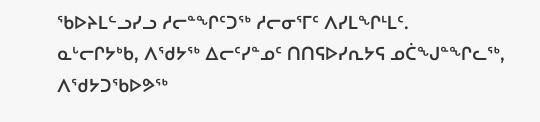ᖃᐅᔨᒪᓪᓗᓯᓗ ᓱᓕᓐᖏᑦᑐᖅ ᓱᓕᓂᕐᒥᑦ ᐱᓯᒪᖏᒻᒪᑦ.
ᓇᒡᓕᒋᔭᒃᑲ, ᐱᖁᔭᖅ ᐃᓕᑦᓯᓐᓄᑦ ᑎᑎᕋᐅᓯᕆᔭᕋ ᓄᑖᖑᓐᖏᓚᖅ, ᐱᖁᔭᑐᖃᐅᕗᖅ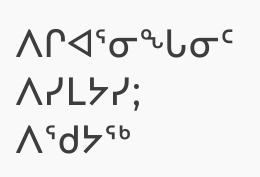ᐱᒋᐊᕐᓂᖓᓂᑦ ᐱᓯᒪᔭᓯ; ᐱᖁᔭᖅ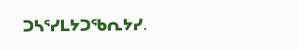ᑐᓴᕐᓯᒪᔭᑐᖃᕆᔭᓯ.